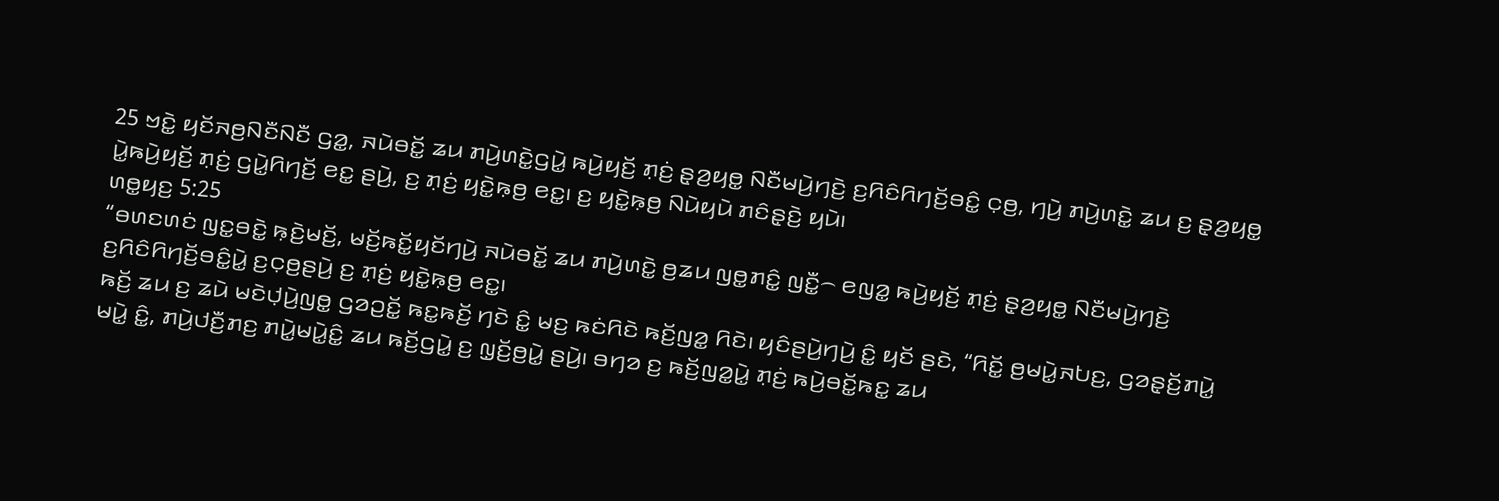25 ꤠꤢꤧ꤭ ꤟꤢꤩꤏꤥ꤬ꤡꤢꤪꤡꤢꤪ ꤞꤤ꤭, ꤏꤣꤧꤋꤢꤩ꤭ ꤘꤣ ꤊꤣꤧ꤬ꤛꤢꤧ꤭ꤞꤣꤧ꤭ ꤒꤣꤧ꤬ꤟꤢꤩ꤬ ꤊ꤫ꤢꤦ꤬ ꤔ꤫ꤤ꤬ꤟꤥ꤭ ꤡꤢꤪꤗꤣꤧ꤬ꤚꤢꤧ꤬ ꤢ꤬ꤖꤢꤨꤖꤚꤢꤩ꤬ꤋꤢꤨ꤭ ꤍ꤫ꤥ꤬, ꤚꤣꤧ꤬ ꤊꤣꤧ꤬ꤛꤢꤧ꤭ ꤘꤣ ꤢ꤬ ꤔ꤫ꤤ꤬ꤟꤥ꤭ ꤣꤧ꤭ꤒꤣꤧ꤬ꤟꤢꤩ꤬ ꤊ꤫ꤢꤦ꤬ ꤞꤣꤧ꤭ꤖꤚꤢꤩ꤬ ꤕꤢ꤭ ꤔꤣꤧ꤬, ꤢ꤬ ꤊ꤫ꤢꤦ꤬ ꤟꤢꤧ꤭ꤒ꤫ꤥ꤬ ꤕꤢ꤭꤯ ꤢ꤬ ꤟꤢꤧ꤭ꤒ꤫ꤥ꤬ ꤡꤣꤧꤟꤣꤧ ꤊꤢꤨꤔ꤫ꤢꤧ꤬ ꤟꤣꤧ꤯
ꤛꤥ꤭ꤟꤢ꤬ 5:25
“ꤋꤛꤢꤛꤢꤦ ꤜꤢ꤭ꤋꤢꤧ꤭ ꤒ꤫ꤢꤧ꤬ꤗꤢꤩ꤬, ꤗꤢꤩ꤬ꤒꤢꤩ꤭ꤟꤢꤩꤚꤣꤧ꤬ ꤏꤣꤧꤋꤢꤩ꤭ ꤘꤣ ꤊꤣꤧ꤬ꤛꤢꤧ꤭ ꤥ꤬ꤘꤣ ꤜꤥ꤭ꤊꤢꤨ꤭ ꤜꤢꤪ꤭꤮ ꤕꤜꤤ꤭ ꤒꤣꤧ꤬ꤟꤢꤩ꤬ ꤊ꤫ꤢꤦ꤬ ꤔ꤫ꤤ꤬ꤟꤥ꤭ ꤡꤢꤪꤗꤣꤧ꤬ꤚꤢꤧ꤬ ꤢ꤬ꤖꤢꤨꤖꤚꤢꤩ꤬ꤋꤢꤨ꤭ꤣꤧ꤭ ꤢ꤬ꤍ꤫ꤥ꤬ꤔꤣꤧ꤬ ꤢ꤬ ꤊ꤫ꤢꤦ꤬ ꤟꤢꤧ꤭ꤒ꤫ꤥ꤬ ꤕꤢ꤭꤯
ꤒꤢꤩ꤬ ꤘꤣ ꤢ꤬ ꤘꤣꤧ ꤗꤢꤧꤓ꤫ꤣꤧ꤬ꤜꤥ꤭ ꤞꤤꤑꤢꤩ꤭ ꤒꤢ꤭ꤒꤢꤩ꤬ ꤚꤢꤧ ꤢꤨ꤭ ꤗꤢ꤬ ꤒꤢꤦꤖꤢꤧ ꤒꤢꤩ꤬ꤜꤤ꤭ ꤖꤢꤧ꤯ ꤟꤢꤨꤔꤣꤧ꤬ꤚꤣꤧ꤬ ꤢꤨ꤭ ꤟꤢꤩ ꤔꤢꤧ, “ꤖꤢꤩ꤭ ꤥ꤬ꤗꤣꤧ꤭ꤏꤝꤢ꤬, ꤞꤤꤔ꤫ꤢꤩ꤬ꤊꤣꤧ꤭ ꤗꤣꤧ꤭ ꤢꤨ꤭, ꤊꤣꤧ꤬ꤓꤢꤪ꤬ꤊꤢ꤬ ꤊꤣꤧ꤭ꤗꤣꤧ꤭ꤢꤨ꤭ ꤘꤣ ꤒꤢꤩ꤬ꤞꤣꤧ꤭ ꤢ꤬ ꤜ꤫ꤢꤩ꤬ꤥ꤬ꤣꤧ꤭ ꤔꤣꤧ꤬꤯ ꤋꤚꤤ ꤢ꤬ ꤒꤢꤩ꤬ꤜꤤ꤭ꤣꤧ꤭ ꤊ꤫ꤢꤦ꤬ ꤒꤣꤧ꤬ꤋꤢꤩ꤭ꤒꤢ꤭ ꤘꤣ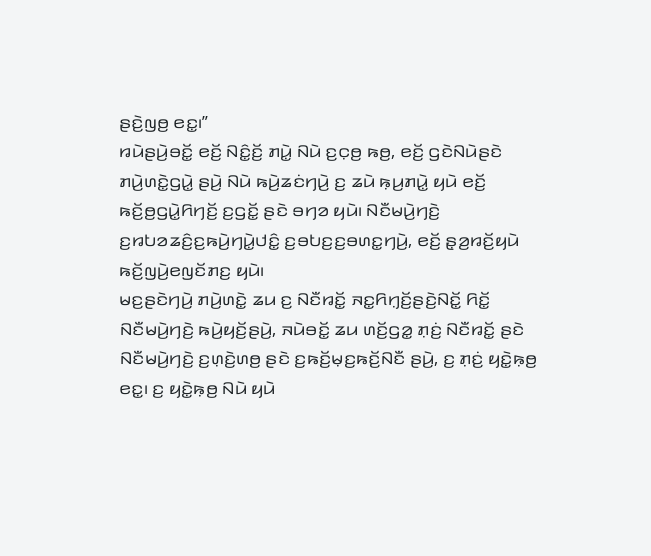ꤔꤢꤧ꤬ꤜꤥ꤬ ꤕꤢ꤭꤯”
ꤙꤣꤧꤔꤣꤧ꤬ꤋꤢꤩ꤭ ꤕꤢꤩ꤬ ꤡꤢꤨ꤭ꤢꤩ꤬ ꤊꤣꤧ꤭ ꤡꤣꤧ ꤢ꤬ꤍ꤫ꤥ꤬ ꤒꤥ꤬, ꤕꤢꤩ꤬ ꤞꤢꤧꤡꤣꤧꤔꤢꤧ ꤊꤣꤧ꤬ꤛꤢꤧ꤭ꤞꤣꤧ꤭ ꤔꤣꤧ꤬ ꤡꤣꤧ ꤒꤣꤧ꤬ꤘꤢꤦꤚꤣꤧ꤬ ꤢ꤬ ꤘꤣꤧ ꤒ꤫ꤣ꤬ꤊꤣꤧ꤭ ꤟꤣꤧ ꤕꤢꤩ꤬ ꤒꤢꤩ꤬ꤥ꤬ꤞꤣꤧ꤭ꤖꤚꤢꤩ꤬ ꤢ꤬ꤞꤢꤩ꤭ ꤔꤢꤧ ꤋꤚꤤ ꤟꤣꤧ꤯ ꤡꤢꤪꤗꤣꤧ꤬ꤚꤢꤧ꤬ ꤢ꤬ꤙꤝꤤꤘꤢꤨ꤬ꤢ꤬ꤒꤣꤧ꤬ꤚꤣꤧ꤭ꤓꤢꤨ꤭ ꤢ꤬ꤋꤝꤢ꤬ꤢ꤬ꤋꤛꤢ꤭ꤚꤣꤧ꤬, ꤕꤢꤩ꤬ ꤔ꤫ꤤ꤬ꤙꤢꤩ꤬ꤟꤣꤧ ꤒꤢꤩ꤬ꤜꤣꤧ꤬ꤕꤜꤢꤩꤊꤢ꤬ ꤟꤣꤧ꤯
ꤗꤢ꤬ꤔꤢꤧꤚꤣꤧ꤬ ꤊꤣꤧ꤬ꤛꤢꤧ꤭ ꤘꤣ ꤢ꤬ ꤡꤢꤪꤙꤢꤩ꤭ ꤏꤢ꤭ꤖꤚ꤫ꤢꤩ꤬ꤔꤢꤧ꤬ꤡꤢꤩ꤭ ꤖꤢꤩ꤭ ꤡꤢꤪꤗꤣꤧ꤬ꤚꤢꤧ꤬ ꤒꤣꤧ꤬ꤟꤢꤩ꤬ꤔꤣꤧ꤬, ꤏꤣꤧꤋꤢꤩ꤭ ꤘꤣ ꤛꤢꤩ꤬ꤞꤤ꤭ ꤊ꤫ꤢꤦ꤬ ꤡꤢꤪꤙꤢꤩ꤭ ꤔꤢꤧ ꤡꤢꤪꤗꤣꤧ꤬ꤚꤢꤧ꤬ ꤢ꤬ꤛ꤫ꤢꤧ꤬ꤛꤥ꤬ ꤔꤢꤧ ꤢ꤬ꤒꤢꤩ꤬ꤗ꤫ꤢ꤬ꤒꤢꤩ꤬ꤡꤢꤪ ꤔꤣꤧ꤬, ꤢ꤬ ꤊ꤫ꤢꤦ꤬ ꤟꤢꤧ꤭ꤒ꤫ꤥ꤬ ꤕꤢ꤭꤯ ꤢ꤬ ꤟꤢꤧ꤭ꤒ꤫ꤥ꤬ ꤡꤣꤧ ꤟꤣꤧ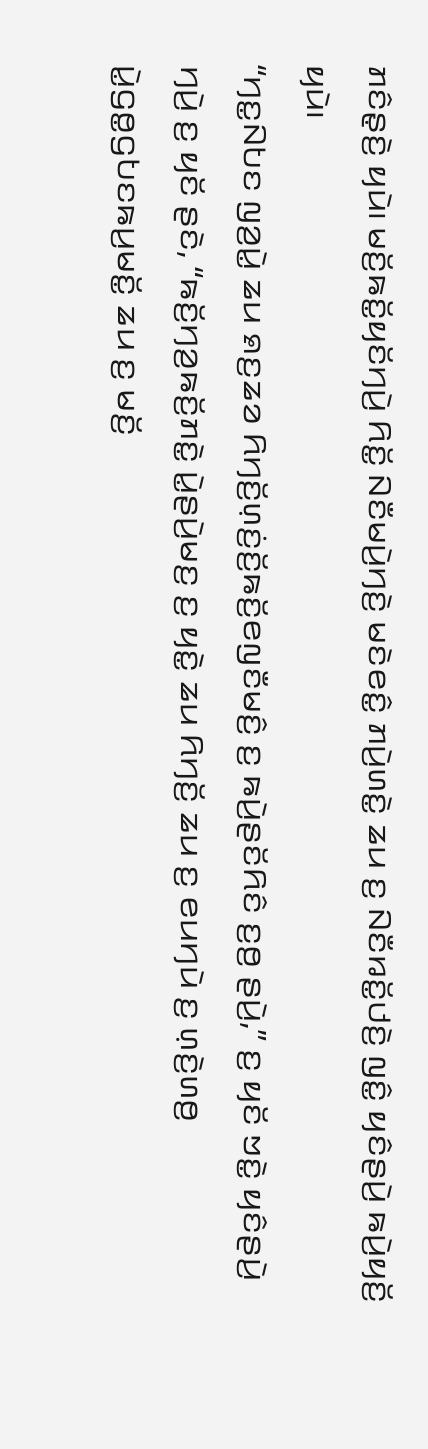ꤊꤢꤨꤔ꤫ꤢꤧ꤬ ꤟꤣꤧ꤯ ꤗꤢꤩ꤬ꤒꤢꤩ꤭ꤟꤢꤩꤚꤣꤧ꤬ ꤖꤢꤩ꤭ ꤡꤢꤪꤗꤣꤧ꤬ꤚꤢꤧ꤬ ꤗꤢꤧꤕꤢꤨ꤭ ꤊꤣꤧ꤬ꤛꤢꤧ꤭ ꤘꤣ ꤢ꤬ ꤡꤢꤪꤙꤢꤩ꤭ꤓꤢꤧ꤬ ꤜꤢꤨ꤭ ꤟꤢꤨꤔꤣꤧ꤬ ꤒꤣꤧ꤬ꤟꤢꤩ꤬ ꤟꤣꤧ꤯
“ꤚꤢ꤭ꤡꤝꤢ ꤜꤤ꤬ꤣꤧ꤭ ꤘꤣ ꤎꤢ꤬ꤘꤤ ꤖꤚꤢꤩ꤬ꤛ꤫ꤢꤦ꤬ꤢꤩ꤬ꤒꤢꤩ꤬ꤕꤜꤢꤪꤗꤢꤨ꤬ ꤢ꤬ ꤒꤣꤧ꤬ꤔꤢꤩꤖꤢꤨ ꤢ꤬ꤥ꤬ ꤔꤣꤧ꤬,” ꤢ꤬ ꤟꤢꤩ ꤠꤢꤧ꤭ ꤟꤢꤨꤔꤣꤧ꤬ ꤚꤣꤧ꤬ ꤢ꤬ ꤟꤢꤩ ꤔꤢꤧ, “ꤒꤢꤩ꤬ꤚꤤ꤬ꤒꤢꤩ꤬ꤊꤢꤧ꤭ ꤣꤧ꤭ꤔꤣꤧ꤬ꤗꤢ꤬ ꤢ꤬ ꤟꤢꤧ꤭ ꤘꤣ ꤖꤚꤢꤩ꤬ ꤘꤣ ꤢ꤬ ꤕꤣꤚꤣꤧ ꤢ꤬ ꤛ꤫ꤢꤧ꤬ꤛꤥ꤬ ꤣꤧ꤭ꤞꤥ꤭ꤞꤝꤢꤒꤣ꤬ꤗꤢꤩ꤭ ꤘꤣ ꤢ꤬ ꤗꤢꤩ꤬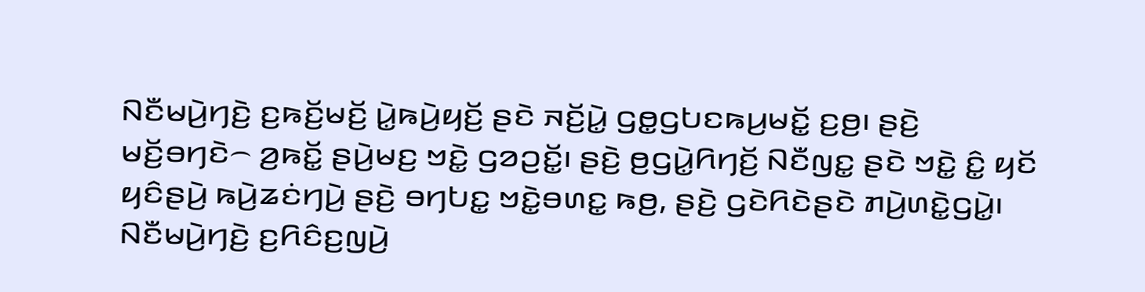ꤡꤢꤪꤗꤣꤧ꤬ꤚꤢꤧ꤬ ꤢ꤬ꤒꤢꤩ꤬ꤗꤢꤩ꤬ ꤣꤧ꤭ꤒꤣꤧ꤬ꤟꤢꤩ꤬ ꤔꤢꤧ ꤏꤢꤩ꤬ꤣꤧ꤭ ꤞꤥ꤭ꤞꤝꤢꤒꤣ꤬ꤗꤢꤩ꤭ ꤢ꤬ꤥ꤬꤯ ꤔꤢꤧ꤬ ꤗꤢꤩ꤬ꤋꤚꤢꤧ꤮ ꤤ꤬ꤒꤢꤩ꤭ ꤔꤣꤧ꤬ꤗꤢ꤬ ꤠꤢꤧ꤭ ꤞꤤꤑꤢꤩ꤭꤯ ꤔꤢꤧ꤬ ꤥ꤬ꤞꤣꤧ꤭ꤖꤚꤢꤩ꤬ ꤡꤢꤪꤜꤢ꤭ ꤔꤢꤧ ꤠꤢꤧ꤭ ꤢꤨ꤭ ꤟꤢꤩ ꤟꤢꤨꤔꤣꤧ꤬ ꤒꤣꤧ꤬ꤘꤢꤦꤚꤣꤧ꤬ ꤔꤢꤧ꤬ ꤋꤚꤝꤢ꤭ ꤠꤢꤧ꤭ꤋꤛꤢ꤭ ꤒꤥ꤬, ꤔꤢꤧ꤬ ꤞꤢꤧꤖꤢꤧꤔꤢꤧ ꤊꤣꤧ꤬ꤛꤢꤧ꤭ꤞꤣꤧ꤭꤯
ꤡꤢꤪꤗꤣꤧ꤬ꤚꤢꤧ꤬ ꤢ꤬ꤖꤢꤨꤢ꤬ꤜꤣꤧ꤬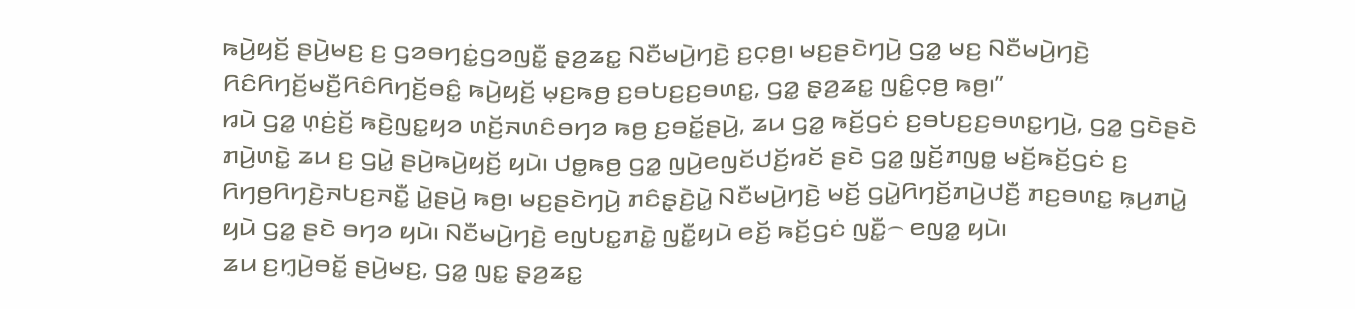ꤒꤣꤧ꤬ꤟꤢꤩ꤬ ꤔꤣꤧ꤬ꤗꤢ꤬ ꤢ꤬ ꤞꤤꤋꤚꤢꤦ꤭ꤞꤤꤜꤢꤪ꤭ ꤔ꤫ꤤ꤬ꤘꤢ꤭ ꤡꤢꤪꤗꤣꤧ꤬ꤚꤢꤧ꤬ ꤢ꤬ꤍ꤫ꤥ꤬꤯ ꤗꤢ꤬ꤔꤢꤧꤚꤣꤧ꤬ ꤞꤤ꤭ ꤗꤢ꤬ ꤡꤢꤪꤗꤣꤧ꤬ꤚꤢꤧ꤬ ꤖꤢꤨꤖꤚꤢꤩ꤬ꤗꤢꤪ꤬ꤖꤢꤨꤖꤚꤢꤩ꤬ꤋꤢꤨ꤭ ꤒꤣꤧ꤬ꤟꤢꤩ꤬ ꤗ꤫ꤢ꤬ꤒꤥ꤬ ꤢ꤬ꤋꤝꤢ꤬ꤢ꤬ꤋꤛꤢ꤭, ꤞꤤ꤭ ꤔ꤫ꤤ꤬ꤘꤢ꤭ ꤜꤢꤨ꤭ꤍ꤫ꤥ꤬ ꤒꤥ꤬꤯”
ꤙꤣꤧ ꤞꤤ꤭ ꤛ꤫ꤢꤦ꤬ꤢꤩ꤬ ꤒꤢꤧ꤬ꤜꤢ꤭ꤟꤤ ꤛꤢꤩ꤬ꤏꤛꤢꤨꤋꤚꤤ ꤒꤥ꤬ ꤢ꤬ꤋꤢꤩ꤭ꤔꤣꤧ꤬, ꤘꤣ ꤞꤤ꤭ ꤒꤢꤩ꤬ꤞꤢꤦ ꤢ꤬ꤋꤝꤢ꤬ꤢ꤬ꤋꤛꤢ꤭ꤚꤣꤧ꤬, ꤞꤤ꤭ ꤞꤢꤧꤔꤢꤧ ꤊꤣꤧ꤬ꤛꤢꤧ꤭ ꤘꤣ ꤢ꤬ ꤞꤣꤧ꤭ ꤔꤣꤧ꤬ꤒꤣꤧ꤬ꤟꤢꤩ꤬ ꤟꤣꤧ꤯ ꤓꤥ꤭ꤒꤥ꤬ ꤞꤤ꤭ ꤜꤣꤧ꤬ꤕꤜꤢꤩꤓꤢꤩ꤬ꤙꤢꤩ ꤔꤢꤧ ꤞꤤ꤭ ꤜ꤫ꤢꤩ꤬ꤊꤜꤥ꤭ ꤗꤢꤩ꤬ꤒꤢꤩ꤬ꤞꤢꤦ ꤢ꤬ ꤖꤚꤥ꤬ꤖꤚꤢꤧ꤬ꤏꤝꤢ꤬ꤏꤢꤪ꤭ ꤣꤧ꤭ꤔꤣꤧ꤬ ꤒꤥ꤬꤯ ꤗꤢ꤬ꤔꤢꤧꤚꤣꤧ꤬ ꤊꤢꤨꤔ꤫ꤢꤧ꤬ꤣꤧ꤭ ꤡꤢꤪꤗꤣꤧ꤬ꤚꤢꤧ꤬ ꤗꤢꤩ꤬ ꤞꤣꤧ꤭ꤖꤚꤢꤩ꤬ꤊꤣꤧ꤬ꤓꤢꤪ꤬ ꤊꤢ꤬ꤋꤛꤢ꤭ ꤒ꤫ꤣ꤬ꤊꤣꤧ꤭ ꤟꤣꤧ ꤞꤤ꤭ ꤔꤢꤧ ꤋꤚꤤ ꤟꤣꤧ꤯ ꤡꤢꤪꤗꤣꤧ꤬ꤚꤢꤧ꤬ ꤕꤜꤝꤢ꤭ꤊꤢꤧ꤭ ꤜꤢꤪ꤭ꤟꤣꤧ ꤕꤢꤩ꤬ ꤒꤢꤩ꤬ꤞꤢꤦ ꤜꤢꤪ꤭꤮ ꤕꤜꤤ꤭ ꤟꤣꤧ꤯
ꤘꤣ ꤢ꤬ꤚ꤫ꤣꤧ꤬ꤋꤢꤩ꤭ ꤔꤣꤧ꤬ꤗꤢ꤬, ꤞꤤ꤭ ꤜꤢ꤭ ꤔ꤫ꤤ꤬ꤘꤢ꤭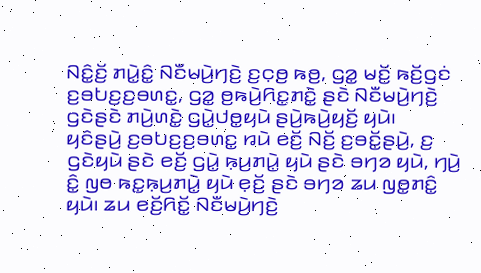ꤡꤢꤨ꤭ꤢꤩ꤬ ꤊꤣꤧ꤭ꤢꤨ꤭ ꤡꤢꤪꤗꤣꤧ꤬ꤚꤢꤧ꤬ ꤢ꤬ꤍ꤫ꤥ꤬ ꤒꤥ꤬, ꤞꤤ꤭ ꤗꤢꤩ꤬ ꤒꤢꤩ꤬ꤞꤢꤦ ꤢ꤬ꤋꤝꤢ꤬ꤢ꤬ꤋꤛꤢ꤭, ꤞꤤ꤭ ꤥ꤬ꤒꤣꤧ꤬ꤖꤢ꤭ꤊꤢꤧ꤭ ꤔꤢꤧ ꤡꤢꤪꤗꤣꤧ꤬ꤚꤢꤧ꤬ ꤞꤢꤧꤔꤢꤧ ꤊꤣꤧ꤬ꤛꤢꤧ꤭ ꤞꤣꤧ꤭ꤓꤥ꤭ꤟꤣꤧ ꤔꤣꤧ꤬ꤒꤣꤧ꤬ꤟꤢꤩ꤬ ꤟꤣꤧ꤯
ꤟꤢꤨꤔꤣꤧ꤬ ꤢ꤬ꤋꤝꤢ꤬ꤢ꤬ꤋꤛꤢ꤭ ꤙꤣꤧ ꤕꤢꤩ꤬ ꤡꤢꤩ꤬ ꤢ꤬ꤋꤢꤩ꤭ꤔꤣꤧ꤬, ꤢ꤬ ꤞꤢꤧꤟꤣꤧ ꤔꤢꤧ ꤕꤢꤩ꤬ ꤞꤣꤧ꤭ ꤒ꤫ꤣ꤬ꤊꤣꤧ꤭ ꤟꤣꤧ ꤔꤢꤧ ꤋꤚꤤ ꤟꤣꤧ, ꤚꤣꤧ꤬ ꤢꤨ꤭ ꤜꤥ ꤒꤢ꤭ꤒ꤫ꤣ꤬ꤊꤣꤧ꤭ ꤟꤣꤧ ꤕ꤫ꤢꤩ꤬ ꤔꤢꤧ ꤋꤚꤤ ꤘꤣ ꤜꤥ꤭ꤊꤢꤨ꤭ ꤟꤣꤧ꤯ ꤘꤣ ꤕꤢꤩ꤬ꤖꤢꤩ꤭ ꤡꤢꤪꤗꤣꤧ꤬ꤚꤢꤧ꤬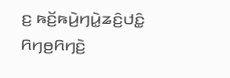ꤢ꤬ ꤒꤢꤩ꤬ꤒꤣꤧ꤬ꤚꤣꤧ꤭ꤘꤢꤨ꤬ꤓꤢꤨ꤭ ꤖꤚꤥ꤬ꤖꤚꤢꤧ꤬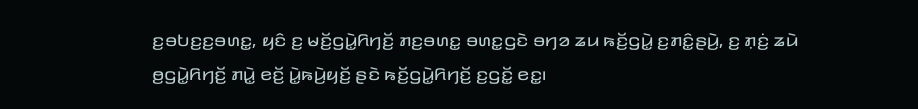ꤢ꤬ꤋꤝꤢ꤬ꤢ꤬ꤋꤛꤢ꤭, ꤟꤢꤨ ꤢ꤬ ꤗꤢꤩ꤬ꤞꤣꤧ꤭ꤖꤚꤢꤩ꤬ ꤊꤢ꤬ꤋꤛꤢ꤭ ꤋꤛꤢ꤭ꤞꤢꤧ ꤋꤚꤤ ꤘꤣ ꤒꤢꤩ꤬ꤞꤣꤧ꤭ ꤢ꤬ꤊꤢꤨ꤭ꤔꤣꤧ꤬, ꤢ꤬ ꤊ꤫ꤢꤦ꤬ ꤘꤣꤧ ꤥ꤬ꤞꤣꤧ꤭ꤖꤚꤢꤩ꤬ ꤊꤣꤧ꤭ ꤕꤢꤩ꤬ ꤣꤧ꤭ꤒꤣꤧ꤬ꤟꤢꤩ꤬ ꤔꤢꤧ ꤒꤢꤩ꤬ꤞꤣꤧ꤭ꤖꤚꤢꤩ꤬ ꤢ꤬ꤞꤢꤩ꤭ ꤕꤢ꤭꤯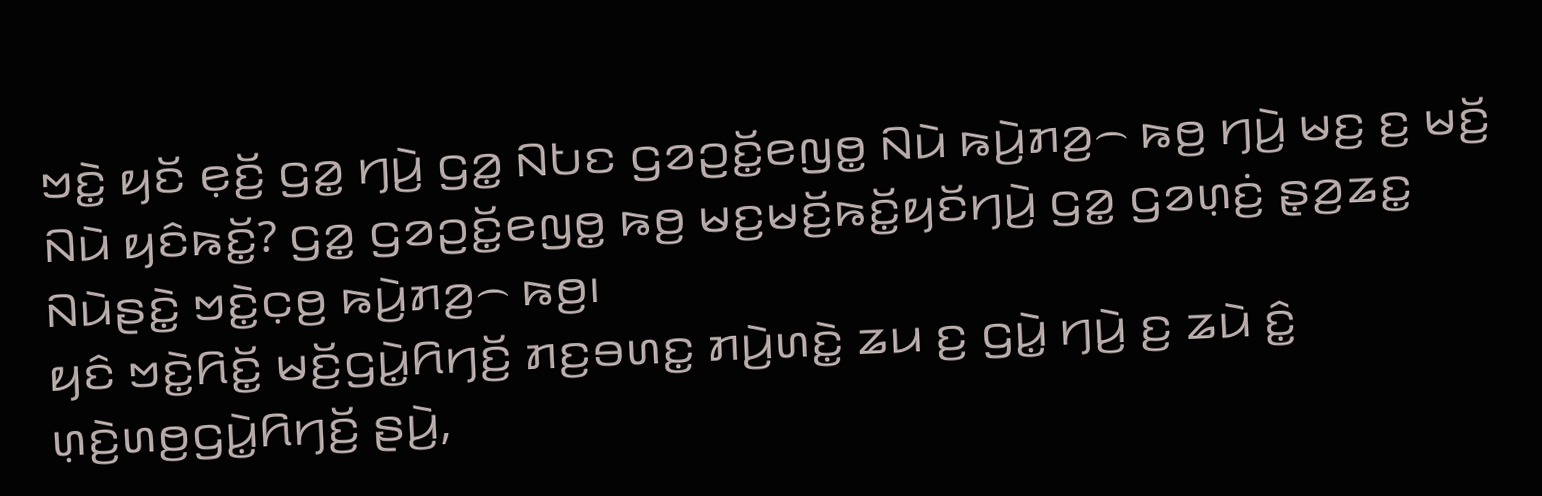ꤠꤢꤧ꤭ ꤟꤢꤩ ꤕ꤫ꤢꤩ꤬ ꤞꤤ꤭ ꤚꤣꤧ꤬ ꤞꤤ꤭ ꤡꤝꤢ ꤞꤤꤑꤢꤩ꤭ꤕꤜꤥ꤭ ꤡꤣꤧ ꤒꤣꤧ꤬ꤊꤤ꤬꤮ ꤒꤥ꤬ ꤚꤣꤧ꤬ ꤗꤢ꤬ ꤢ꤬ ꤗꤢꤩ꤬ ꤡꤣꤧ ꤟꤢꤨꤒꤢꤩ꤭? ꤞꤤ꤭ ꤞꤤꤑꤢꤩ꤭ꤕꤜꤥ꤭ ꤒꤥ꤬ ꤗꤢ꤬ꤗꤢꤩ꤬ꤒꤢꤩ꤭ꤟꤢꤩꤚꤣꤧ꤬ ꤞꤤ꤭ ꤞꤤꤛ꤫ꤢꤦ꤬ ꤔ꤫ꤤ꤬ꤘꤢ꤭ ꤡꤣꤧꤔꤢꤧ꤭ ꤠꤢꤧ꤭ꤍ꤫ꤥ꤬ ꤒꤣꤧ꤬ꤊꤤ꤬꤮ ꤒꤥ꤬꤯
ꤟꤢꤨ ꤠꤢꤧ꤭ꤖꤢꤩ꤭ ꤗꤢꤩ꤬ꤞꤣꤧ꤭ꤖꤚꤢꤩ꤬ ꤊꤢ꤬ꤋꤛꤢ꤭ ꤊꤣꤧ꤬ꤛꤢꤧ꤭ ꤘꤣ ꤢ꤬ ꤞꤣꤧ꤭ ꤚꤣꤧ꤬ ꤢ꤬ ꤘꤣꤧ ꤢꤨ꤭ ꤛ꤫ꤢꤧ꤬ꤛꤥ꤬ꤞꤣꤧ꤭ꤖꤚꤢꤩ꤬ ꤔꤣꤧ꤬,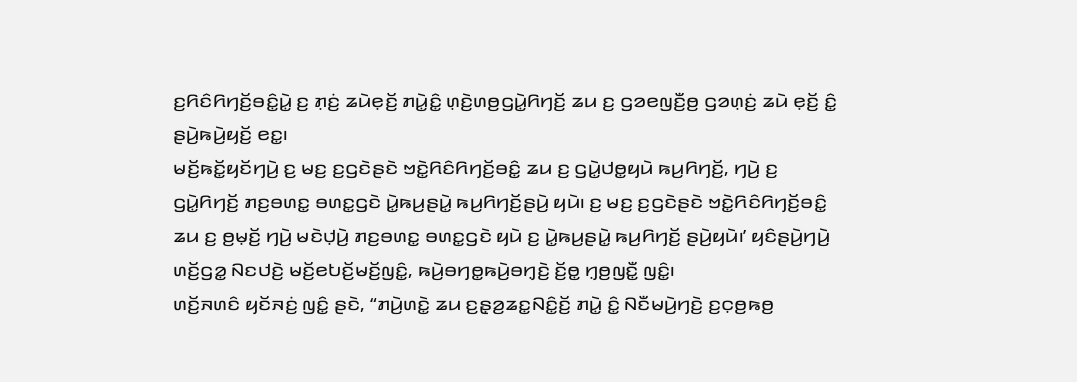ꤢ꤬ꤖꤢꤨꤖꤚꤢꤩ꤬ꤋꤢꤨ꤭ꤣꤧ꤭ ꤢ꤬ ꤊ꤫ꤢꤦ꤬ ꤘꤣꤧꤕ꤫ꤢꤩ꤬ ꤊꤣꤧ꤭ꤢꤨ꤭ ꤛ꤫ꤢꤧ꤬ꤛꤥ꤬ꤞꤣꤧ꤭ꤖꤚꤢꤩ꤬ ꤘꤣ ꤢ꤬ ꤞꤤꤕꤜꤢꤪ꤬ꤥ꤬ ꤞꤤꤛ꤫ꤢꤦ꤬ ꤘꤣꤧ ꤕ꤫ꤢꤩ꤬ ꤢꤨ꤭ ꤔꤣꤧ꤬ꤒꤣꤧ꤬ꤟꤢꤩ꤬ ꤕꤢ꤭꤯
ꤗꤢꤩ꤬ꤒꤢꤩ꤭ꤟꤢꤩꤚꤣꤧ꤬ ꤢ꤬ ꤗꤢ꤬ ꤢ꤬ꤞꤢꤧꤔꤢꤧ ꤠꤢꤧ꤭ꤖꤢꤨꤖꤚꤢꤩ꤬ꤋꤢꤨ꤭ ꤘꤣ ꤢ꤬ ꤞꤣꤧ꤭ꤓꤥ꤭ꤟꤣꤧ ꤒꤣ꤬ꤖꤚꤢꤩ꤬, ꤚꤣꤧ꤬ ꤢ꤬ ꤞꤣꤧ꤭ꤖꤚꤢꤩ꤬ ꤊꤢ꤬ꤋꤛꤢ꤭ ꤋꤛꤢ꤭ꤞꤢꤧ ꤣꤧ꤭ꤒꤣ꤬ꤔꤣꤧ꤭ ꤒꤣ꤬ꤖꤚꤢꤩ꤬ꤔꤣꤧ꤬ ꤟꤣꤧ꤯ ꤢ꤬ ꤗꤢ꤬ ꤢ꤬ꤞꤢꤧꤔꤢꤧ ꤠꤢꤧ꤭ꤖꤢꤨꤖꤚꤢꤩ꤬ꤋꤢꤨ꤭ ꤘꤣ ꤢ꤬ ꤥ꤬ꤗ꤫ꤢꤩ꤬ ꤚꤣꤧ꤬ ꤗꤢꤧꤓ꤫ꤣꤧ꤬ ꤊꤢ꤬ꤋꤛꤢ꤭ ꤋꤛꤢ꤭ꤞꤢꤧ ꤟꤣꤧ ꤢ꤬ ꤣꤧ꤭ꤒꤣ꤬ꤔꤣꤧ꤭ ꤒꤣ꤬ꤖꤚꤢꤩ꤬ ꤔꤣꤧ꤬ꤟꤣꤧ꤯’ ꤟꤢꤨꤔꤣꤧ꤬ꤚꤣꤧ꤬ ꤛꤢꤩ꤬ꤞꤤ꤭ ꤡꤢꤓꤢꤧ꤬ ꤗꤢꤩ꤬ꤕꤝꤢꤩ꤬ꤗꤢꤩ꤬ꤜꤢꤨ꤭, ꤒꤣꤧ꤬ꤋꤚꤥ꤭ꤒꤣꤧ꤬ꤋꤚ꤫ꤢꤧ꤬ ꤢꤩ꤬ꤥ꤭ ꤚ꤫ꤥ꤬ꤜꤢꤪ꤭ ꤜꤢꤨ꤭꤯
ꤛꤢꤩ꤬ꤏꤛꤢꤨ ꤟꤢꤩꤏꤢꤦ꤬ ꤜꤢꤨ꤭ ꤔꤢꤧ, “ꤊꤣꤧ꤬ꤛꤢꤧ꤭ ꤘꤣ ꤢ꤬ꤔ꤫ꤤ꤬ꤘꤢ꤭ꤡꤢꤨ꤭ꤢꤩ꤬ ꤊꤣꤧ꤭ ꤢꤨ꤭ ꤡꤢꤪꤗꤣꤧ꤬ꤚꤢꤧ꤬ ꤢ꤬ꤍ꤫ꤥ꤬ꤒꤥ꤬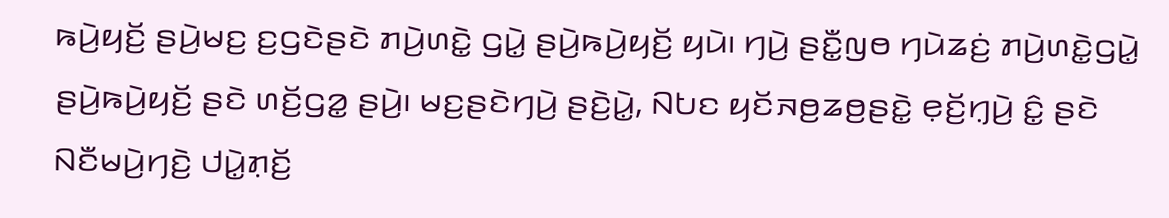ꤒꤣꤧ꤬ꤟꤢꤩ꤬ ꤔꤣꤧ꤬ꤗꤢ꤬ ꤢ꤬ꤞꤢꤧꤔꤢꤧ ꤊꤣꤧ꤬ꤛꤢꤧ꤭ ꤞꤣꤧ꤭ ꤔꤣꤧ꤬ꤒꤣꤧ꤬ꤟꤢꤩ꤬ ꤟꤣꤧ꤯ ꤚꤣꤧ꤬ ꤔꤢꤪ꤭ꤜꤥ ꤚꤣꤧꤘꤢꤦ꤬ ꤊꤣꤧ꤬ꤛꤢꤧ꤭ꤞꤣꤧ꤭ ꤔꤣꤧ꤬ꤒꤣꤧ꤬ꤟꤢꤩ꤬ ꤔꤢꤧ ꤛꤢꤩ꤬ꤞꤤ꤭ ꤔꤣꤧ꤬꤯ ꤗꤢ꤬ꤔꤢꤧꤚꤣꤧ꤬ ꤔꤢꤧ꤬ꤣꤧ꤭, ꤡꤝꤢ ꤟꤢꤩꤏꤥ꤬ꤘꤥ꤬ꤔꤢꤧ꤭ ꤕ꤫ꤢꤩ꤬ꤚ꤫ꤣꤧ꤬ ꤢꤨ꤭ ꤔꤢꤧ ꤡꤢꤪꤗꤣꤧ꤬ꤚꤢꤧ꤬ ꤓꤣꤧ꤭ꤊ꤫ꤢꤩ꤬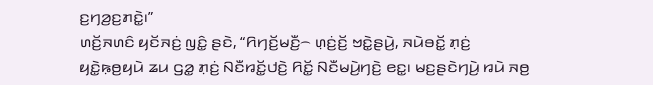ꤢ꤬ꤚꤤ꤬ꤢ꤬ꤊꤢꤧ꤭꤯”
ꤛꤢꤩ꤬ꤏꤛꤢꤨ ꤟꤢꤩꤏꤢꤦ꤬ ꤜꤢꤨ꤭ ꤔꤢꤧ, “ꤖꤚꤢꤩ꤬ꤗꤢꤪ꤬꤮ ꤛ꤫ꤢꤦ꤬ꤢꤩ꤬ ꤠꤢꤧ꤭ꤔꤣꤧ꤬, ꤏꤣꤧꤋꤢꤩ꤭ ꤊ꤫ꤢꤦ꤬ ꤟꤢꤧ꤭ꤒ꤫ꤥ꤬ꤟꤣꤧ ꤘꤣ ꤞꤤ꤭ ꤊ꤫ꤢꤦ꤬ ꤡꤢꤪꤙꤢꤩ꤭ꤓꤢꤧ꤬ ꤖꤢꤩ꤭ ꤡꤢꤪꤗꤣꤧ꤬ꤚꤢꤧ꤬ ꤕꤢ꤭꤯ ꤗꤢ꤬ꤔꤢꤧꤚꤣꤧ꤬ ꤙꤣꤧ ꤏꤥ꤬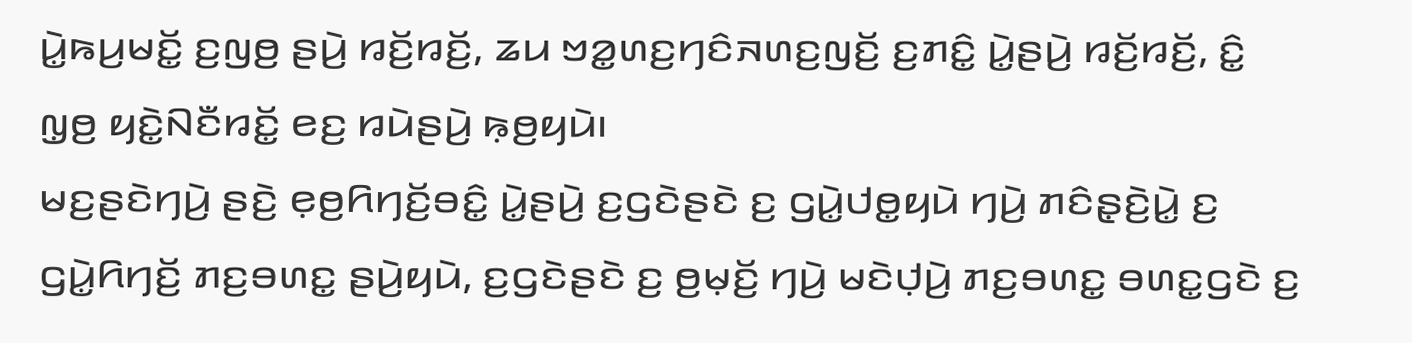ꤣꤧ꤭ꤒꤣ꤬ꤗꤢꤩ꤭ ꤢ꤬ꤜꤥ꤬ ꤔꤣꤧ꤬ ꤙꤢꤩ꤬ꤙꤢꤩ꤬, ꤘꤣ ꤠꤤ꤭ꤛꤢ꤬ꤚꤢꤨꤏꤛꤢ꤬ꤜꤢꤩ꤬ ꤢ꤬ꤊꤢꤨ꤭ ꤣꤧ꤭ꤔꤣꤧ꤬ ꤙꤢꤩ꤬ꤙꤢꤩ꤬, ꤢꤨ꤭ ꤜ꤫ꤥ꤬ ꤟꤢꤧ꤭ꤡꤢꤪꤙꤢꤩ꤭ ꤕꤢ꤬ ꤙꤣꤧꤔꤣꤧ꤬ ꤒ꤫ꤥ꤬ꤟꤣꤧ꤯
ꤗꤢ꤬ꤔꤢꤧꤚꤣꤧ꤬ ꤔꤢꤧ꤬ ꤕ꤫ꤥ꤬ꤖꤚꤢꤩ꤬ꤋꤢꤨ꤭ ꤣꤧ꤭ꤔꤣꤧ꤬ ꤢ꤬ꤞꤢꤧꤔꤢꤧ ꤢ꤬ ꤞꤣꤧ꤭ꤓꤥ꤭ꤟꤣꤧ ꤚꤣꤧ꤬ ꤊꤢꤨꤔ꤫ꤢꤧ꤬ꤣꤧ꤭ ꤢ꤬ ꤞꤣꤧ꤭ꤖꤚꤢꤩ꤬ ꤊꤢ꤬ꤋꤛꤢ꤭ ꤔꤣꤧ꤬ꤟꤣꤧ, ꤢ꤬ꤞꤢꤧꤔꤢꤧ ꤢ꤬ ꤥ꤬ꤗ꤫ꤢꤩ꤬ ꤚꤣꤧ꤬ ꤗꤢꤧꤓ꤫ꤣꤧ꤬ ꤊꤢ꤬ꤋꤛꤢ꤭ ꤋꤛꤢ꤭ꤞꤢꤧ ꤢ꤬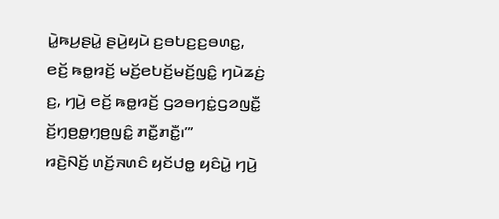ꤣꤧ꤭ꤒꤣ꤬ꤔꤣꤧ꤭ ꤔꤣꤧ꤬ꤟꤣꤧ ꤢ꤬ꤋꤝꤢ꤬ꤢ꤬ꤋꤛꤢ꤭, ꤕꤢꤩ꤬ ꤒꤥ꤭ꤙꤢꤩ꤬ ꤗꤢꤩ꤬ꤕꤝꤢꤩ꤬ꤗꤢꤩ꤬ꤜꤢꤨ꤭ ꤚꤣꤧꤘꤢꤦ꤬ ꤢ꤬, ꤚꤣꤧ꤬ ꤕꤢꤩ꤬ ꤒꤥ꤭ꤙꤢꤩ꤬ ꤞꤤꤋꤚꤢꤦ꤭ꤞꤤꤜꤢꤪ꤭ ꤢꤩ꤬ꤚ꤫ꤥ꤬ꤥ꤭ꤚ꤫ꤥ꤬ꤜꤢꤨ꤭ ꤊꤢꤪ꤭ꤊꤢꤪ꤭꤯’”
ꤙꤢꤧ꤬ꤡꤢꤩ꤬ ꤛꤢꤩ꤬ꤏꤛꤢꤨ ꤟꤢꤩꤓꤥ꤭ ꤟꤢꤨꤣꤧ꤭ ꤚꤣꤧ꤬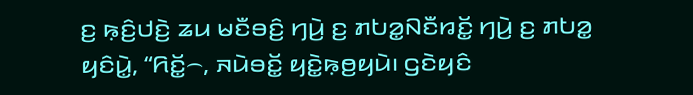ꤢ꤬ ꤒ꤫ꤢꤨ꤬ꤓꤢꤧ꤬ ꤘꤣ ꤗꤢꤪꤋꤢꤨ꤬ ꤚꤣꤧ꤬ ꤢ꤬ ꤊꤝꤤ꤭ꤡꤢꤪꤙꤢꤩ꤭ ꤚꤣꤧ꤬ ꤢ꤬ ꤊꤝꤤ꤭ ꤟꤢꤨꤣꤧ꤭, “ꤖꤢꤩ꤭꤮, ꤏꤣꤧꤋꤢꤩ꤭ ꤟꤢꤧ꤭ꤒ꤫ꤥ꤬ꤟꤣꤧ꤯ ꤞꤢꤧꤟꤢꤨ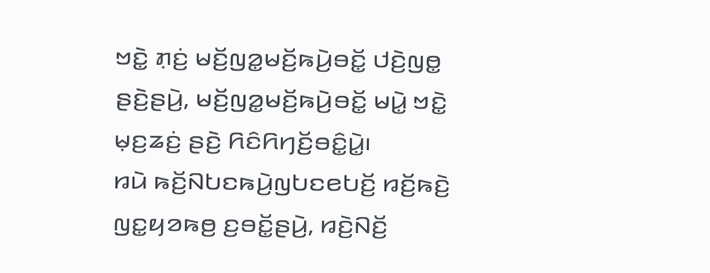ꤠꤢꤧ꤭ ꤊ꤫ꤢꤦ꤬ ꤗꤢꤩ꤬ꤜꤤ꤭ꤗꤢꤩ꤬ꤒꤣꤧ꤬ꤋꤢꤩ꤭ ꤓꤢꤧ꤬ꤜꤥ꤭ ꤔꤢꤧ꤬ꤔꤣꤧ꤬, ꤗꤢꤩ꤬ꤜꤤ꤭ꤗꤢꤩ꤬ꤒꤣꤧ꤬ꤋꤢꤩ꤭ ꤗꤣꤧ꤭ ꤠꤢꤧ꤭ ꤗ꤫ꤢ꤬ꤘꤢꤦ꤬ ꤔꤢꤧ꤬ ꤖꤢꤨꤖꤚꤢꤩ꤬ꤋꤢꤨ꤭ꤣꤧ꤭꤯
ꤙꤣꤧ ꤒꤢꤩ꤬ꤡꤝꤢꤒꤣꤧ꤬ꤜꤝꤢꤕꤝꤢꤩ꤬ ꤙꤢꤩ꤬ꤒꤢꤧ꤬ ꤜꤢ꤭ꤟꤤꤒꤥ꤬ ꤢ꤬ꤋꤢꤩ꤭ꤔꤣꤧ꤬, ꤙꤢꤧ꤬ꤡꤢꤩ꤬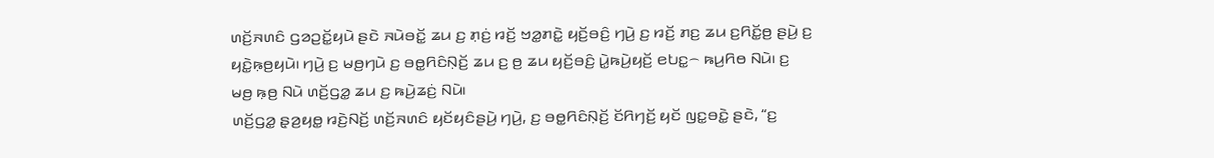ꤛꤢꤩ꤬ꤏꤛꤢꤨ ꤞꤤꤑꤢꤩ꤭ꤟꤣꤧ ꤔꤢꤧ ꤏꤣꤧꤋꤢꤩ꤭ ꤘꤣ ꤢ꤬ ꤊ꤫ꤢꤦ꤬ ꤙꤢꤩ꤬ ꤠꤤ꤭ꤊꤢꤧ꤭ ꤟꤢꤩ꤬ꤋꤢꤨ꤬ ꤚꤣꤧ꤬ ꤢ꤬ ꤙꤢꤩ꤬ ꤊꤢ꤬ ꤘꤣ ꤢ꤬ꤖꤢꤩ꤭ꤥ꤬ ꤔꤣꤧ꤬ ꤢ꤬ ꤟꤢꤧ꤭ꤒ꤫ꤥ꤬ꤟꤣꤧ꤯ ꤚꤣꤧ꤬ ꤢ꤬ ꤗꤥ꤬ꤚꤣꤧ ꤢ꤬ ꤋꤥ꤭ꤖꤢꤨꤡ꤫ꤢꤩ꤬ ꤘꤣ ꤢ꤬ ꤥ꤬ ꤘꤣ ꤟꤢꤩ꤬ꤋꤢꤨ꤬ ꤣꤧ꤭ꤒꤣꤧ꤬ꤟꤢꤩ꤬ ꤕꤝꤢ꤭꤮ ꤒꤣ꤬ꤖꤥ ꤡꤣꤧ꤯ ꤢ꤬ ꤗꤥ꤬ ꤒ꤫ꤥ꤬ ꤡꤣꤧ ꤛꤢꤩ꤬ꤞꤤ꤭ ꤘꤣ ꤢ꤬ ꤒꤣꤧ꤬ꤘꤢꤦ꤬ ꤡꤣꤧ꤯
ꤛꤢꤩ꤬ꤞꤤ꤭ ꤔ꤫ꤤ꤬ꤟꤥ꤭ ꤙꤢꤧ꤬ꤡꤢꤩ꤬ ꤛꤢꤩ꤬ꤏꤛꤢꤨ ꤟꤢꤩꤟꤢꤨꤔꤣꤧ꤬ ꤚꤣꤧ꤬, ꤢ꤬ ꤋꤥ꤭ꤖꤢꤨꤡ꤫ꤢꤩ꤬ ꤢꤩꤖꤚꤢꤩ꤬ ꤟꤢꤩ ꤜꤢ꤭ꤋꤢꤧ꤭ ꤔꤢꤧ, “ꤢ꤬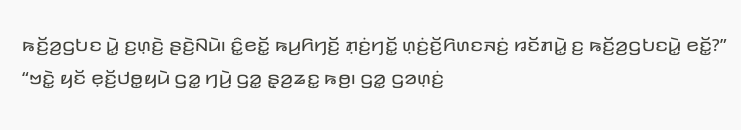ꤒꤢꤩ꤬ꤤ꤬ꤞꤝꤢ ꤣꤧ꤭ ꤢ꤬ꤛ꤫ꤢꤧ꤬ ꤔꤢꤧ꤬ꤡꤣꤧ꤯ ꤢꤨ꤭ꤕꤢꤩ꤭ ꤒꤣ꤬ꤖꤚꤢꤩ꤬ ꤊ꤫ꤢꤦ꤬ꤚꤢꤩ꤭ ꤛ꤫ꤢꤦ꤬ꤢꤩ꤬ꤖꤛꤢꤏꤢꤦ꤬ ꤙꤢꤩꤊꤣꤧ꤭ ꤢ꤬ ꤒꤢꤩ꤬ꤤ꤬ꤞꤝꤢꤣꤧ꤭ ꤕꤢꤩ꤭?”
“ꤠꤢꤧ꤭ ꤟꤢꤩ ꤕ꤫ꤢꤩ꤬ꤓꤥ꤭ꤟꤣꤧ ꤞꤤ꤭ ꤚꤣꤧ꤬ ꤞꤤ꤭ ꤔ꤫ꤤ꤬ꤘꤢ꤭ ꤒꤥ꤬꤯ ꤞꤤ꤭ ꤞꤤꤛ꤫ꤢꤦ꤬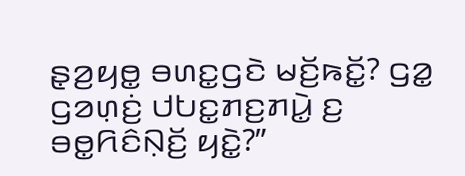ꤔ꤫ꤤ꤬ꤟꤥ꤭ ꤋꤛꤢ꤭ꤞꤢꤧ ꤗꤢꤩ꤬ꤒꤢꤩ꤭? ꤞꤤ꤭ ꤞꤤꤛ꤫ꤢꤦ꤬ ꤓꤝꤢ꤭ꤊꤢ꤬ꤊꤣꤧ꤭ ꤢ꤬ ꤋꤥ꤭ꤖꤢꤨꤡ꤫ꤢꤩ꤬ ꤟꤢꤧ꤭?”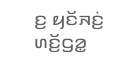ꤢ꤬ ꤟꤢꤩꤏꤢꤦ꤬ ꤛꤢꤩ꤬ꤞꤤ꤭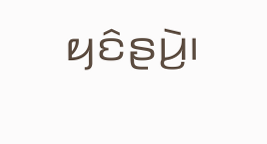ꤟꤢꤨꤔꤣꤧ꤬꤯